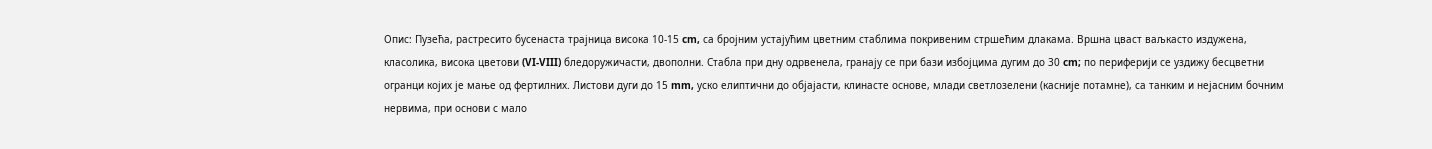Опис: Пузећа, растресито бусенаста трајница висока 10-15 cm, са бројним устајућим цветним стаблима покривеним стршећим длакама. Вршна цваст ваљкасто издужена, класолика, висока цветови (VI-VIII) бледоружичасти, двополни. Стабла при дну одрвенела, гранају се при бази избојцима дугим до 30 cm; по периферији се уздижу бесцветни огранци којих је мање од фертилних. Листови дуги до 15 mm, уско елиптични до објајасти, клинасте основе, млади светлозелени (касније потамне), са танким и нејасним бочним нервима, при основи с мало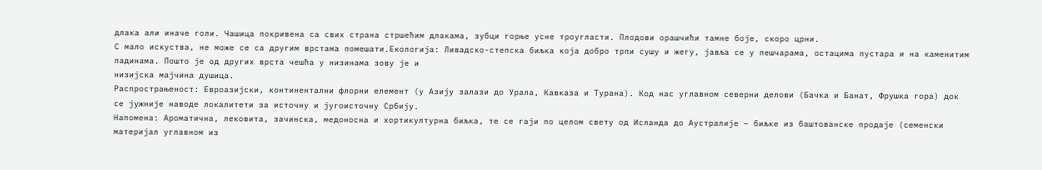длака али иначе голи. Чашица покривена са свих страна стршећим длакама, зубци горње усне троугласти. Плодови орашчићи тамне боје, скоро црни.
С мало искуства, не може се са другим врстама помешати.Екологија: Ливадско-степска биљка која добро трпи сушу и жегу, јавља се у пешчарама, остацима пустара и на каменитим падинама. Пошто је од других врста чешћа у низинама зову је и
низијска мајчина душица.
Распрострањеност: Евроазијски, континентални флорни елемент (у Азију залази до Урала, Кавказа и Турана). Код нас углавном северни делови (Бачка и Банат, Фрушка гора) док се јужније наводе локалитети за источну и југоисточну Србију.
Напомена: Ароматична, лековита, зачинска, медоносна и хортикултурна биљка, те се гаји по целом свету од Исланда до Аустралије – биљке из баштованске продаје (семенски материјал углавном из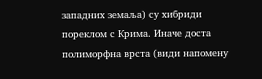западних земаља) су хибриди пореклом с Крима. Иначе доста полиморфна врста (види напомену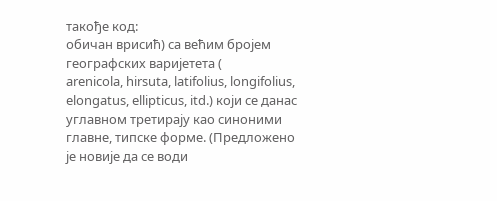такође код:
oбичан врисић) са већим бројем географских варијетета (
arenicola, hirsuta, latifolius, longifolius, elongatus, ellipticus, itd.) који се данас углавном третирају као синоними главне, типске форме. (Предложено је новије да се води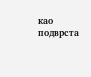као
подврста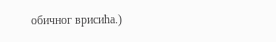обичног врисића.)